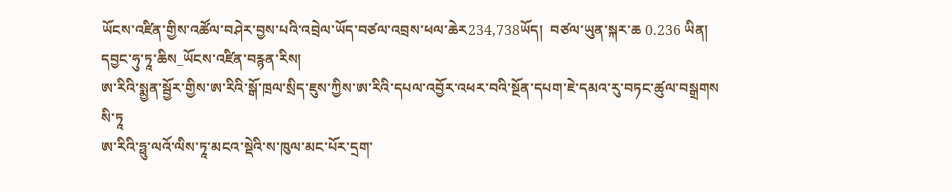ཡོངས་འཛིན་གྱིས་འཚོལ་བཤེར་བྱས་པའི་འབྲེལ་ཡོད་བཙལ་འབྲས་ཕལ་ཆེར234,738ཡོད།  བཙལ་ཡུན་སྐར་ཆ 0.236 ཡིན།
དབྱང་ཧུ་ཏཱ་ཆིས_ཡོངས་འཛིན་བརྙན་རིས།
ཨ་རིའི་སྨྱན་སྦྱོར་གྱིས་ཨ་རིའི་སྒོ་ཁྲལ་སྲིད་ཇུས་ཀྱིས་ཨ་རིའི་དཔལ་འབྱོར་འཕར་བའི་སྔོན་དཔག་ཇེ་དམའ་རུ་བཏང་ཚུལ་བསྒྲགས
སི་ཏཱ
ཨ་རིའི་ཧྥུ་ལའོ་ལིས་ཏཱ་མངའ་སྡེའི་ས་ཁུལ་མང་པོར་དྲག་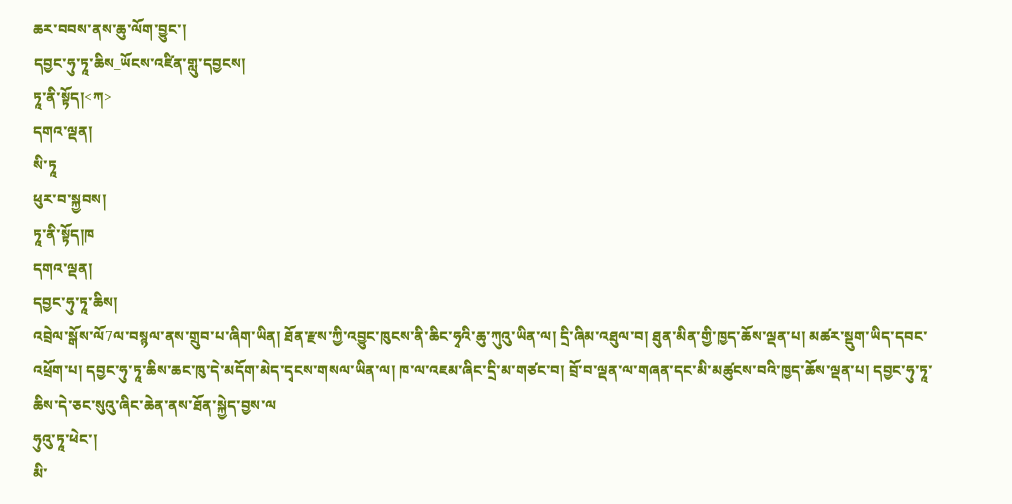ཆར་བབས་ནས་ཆུ་ལོག་བྱུང་།
དབྱང་ཧུ་ཏཱ་ཆིས_ཡོངས་འཛིན་གླུ་དབྱངས།
ཏཱ་ནི་སྟོད།<ཀ>
དགའ་ལྡན།
སི་ཏཱ
ཕུར་བ་སྐྱབས།
ཏཱ་ནི་སྟོད།ཁ
དགའ་ལྡན།
དབྱང་ཧུ་ཏཱ་ཆིས།
འབྲེལ་སྒོས་ལོ7ལ་བསྙལ་ནས་གྲུབ་པ་ཞིག་ཡིན། ཐོན་རྫས་ཀྱི་འབྱུང་ཁུངས་ནི་ཆིང་ཧྭའི་ཆུ་ཀུའུ་ཡིན་ལ། དྲི་ཞིམ་འཐུལ་བ། ཐུན་མིན་གྱི་ཁྱད་ཆོས་ལྡན་པ། མཚར་སྡུག་ཡིད་དབང་འཕྲོག་པ། དབྱང་ཧུ་ཏཱ་ཆིས་ཆང་ཁུ་དེ་མདོག་མེད་དྭངས་གསལ་ཡིན་ལ། ཁ་ལ་འཇམ་ཞིང་དྲི་མ་གཙང་བ། བྲོ་བ་ལྡན་ལ་གཞན་དང་མི་མཚུངས་བའི་ཁྱད་ཆོས་ལྡན་པ། དབྱང་ཧུ་ཏཱ་ཆིས་དེ་ཅང་སུའུ་ཞིང་ཆེན་ནས་ཐོན་སྐྱེད་བྱས་ལ
ཧུའུ་ཏཱ་ཕེང་།
མི་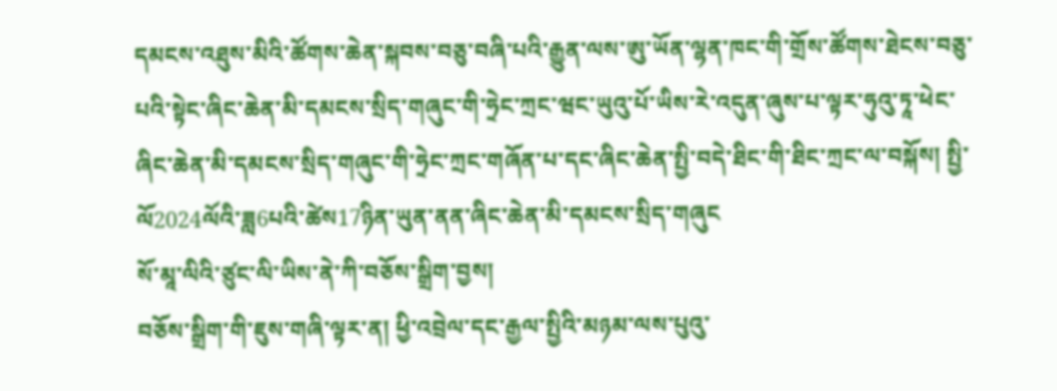དམངས་འཐུས་མིའི་ཚོགས་ཆེན་སྐབས་བཅུ་བཞི་པའི་རྒྱུན་ལས་ཨུ་ཡོན་ལྷན་ཁང་གི་གྲོས་ཚོགས་ཐེངས་བཅུ་པའི་སྟེང་ཞིང་ཆེན་མི་དམངས་སྲིད་གཞུང་གི་ཧྲེང་ཀྲང་ཝང་ཡུའུ་པོ་ཡིས་རེ་འདུན་ཞུས་པ་ལྟར་ཧུའུ་ཏཱ་ཕེང་ཞིང་ཆེན་མི་དམངས་སྲིད་གཞུང་གི་ཧྲེང་ཀྲང་གཞོན་པ་དང་ཞིང་ཆེན་སྤྱི་བདེ་ཐིང་གི་ཐིང་ཀྲང་ལ་བསྐོས། སྤྱི་ལོ2024ལོའི་ཟླ6པའི་ཚེས17ཉིན་ཡུན་ནན་ཞིང་ཆེན་མི་དམངས་སྲིད་གཞུང
སོ་མཱ་ལིའི་ཙུང་ལི་ཡིས་ནེ་ཀི་བཅོས་སྒྲིག་བྱས།
བཅོས་སྒྲིག་གི་ཇུས་གཞི་ལྟར་ན། ཕྱི་འབྲེལ་དང་རྒྱལ་སྤྱིའི་མཉམ་ལས་པུའུ་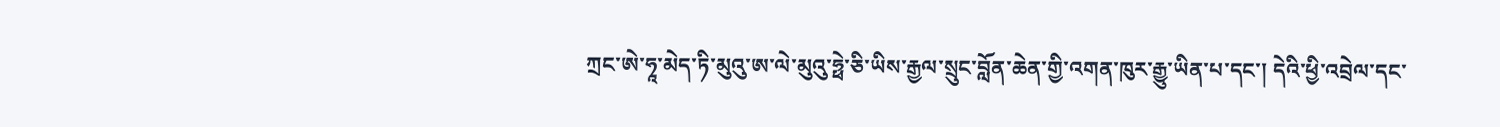ཀྲང་ཨེ་ཧཱ་མེད་ཏི་མུའུ་ཨ་ལེ་མུའུ་ཧྥེ་ཅི་ཡིས་རྒྱལ་སྲུང་བློན་ཆེན་གྱི་འགན་ཁུར་རྒྱུ་ཡིན་པ་དང་། དེའི་ཕྱི་འབྲེལ་དང་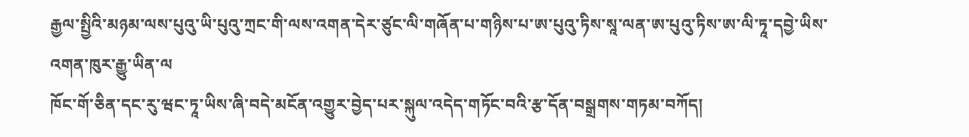རྒྱལ་སྤྱིའི་མཉམ་ལས་པུའུ་ཡི་པུའུ་ཀྲང་གི་ལས་འགན་དེར་ཙུང་ལི་གཞོན་པ་གཉིས་པ་ཨ་པུའུ་ཏིས་སཱ་ལན་ཨ་པུའུ་ཏིས་ཨ་ལི་ཏཱ་དབྱེ་ཡིས་འགན་ཁུར་རྒྱུ་ཡིན་ལ
ཁོང་གོ་ཅིན་དང་རུ་ཝང་ཏཱ་ཡིས་ཞི་བདེ་མངོན་འགྱུར་བྱེད་པར་སྐུལ་འདེད་གཏོང་བའི་རྩ་དོན་བསྒྲགས་གཏམ་བཀོད།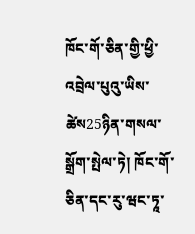ཁོང་གོ་ཅིན་གྱི་ཕྱི་འབྲེལ་པུའུ་ཡིས་ཚེས25ཉིན་གསལ་སྒྲོག་སྤེལ་ཏེ། ཁོང་གོ་ཅིན་དང་རུ་ཝང་ཏཱ་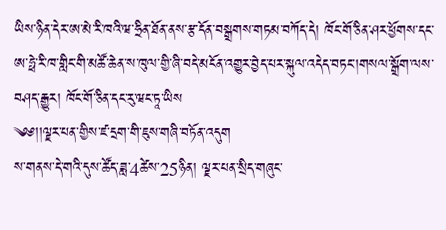ཡིས་ཉིན་དེར་ཨ་མེ་རི་ཁའི་ཝ་ཧྲིན་ཐོན་ནས་རྩ་དོན་བསྒྲགས་གཏམ་བཀོད་དེ། ཁོང་གོ་ཅིན་ཤར་ཕྱོགས་དང་ཨ་ཧྥེ་རི་ཁ་གླིང་གི་མཚོ་ཆེན་ས་ཁུལ་གྱི་ཞི་བདེ་མངོན་འགྱུར་བྱེད་པར་སྐུལ་འདེད་བཏང་།གསལ་སྒྲོག་ལས་བཤད་རྒྱུར། ཁོང་གོ་ཅིན་དང་རུ་ཝང་ཏཱ་ཡིས
༄༅།།ལྗར་པན་གྱིས་ཛ་དྲག་གི་ཇུས་གཞི་བཏོན་འདུག
ས་གནས་དེ་གའི་དུས་ཚོད་ཟླ་4ཚེས་25ཉིན། ལྗར་པན་སྲིད་གཞུང་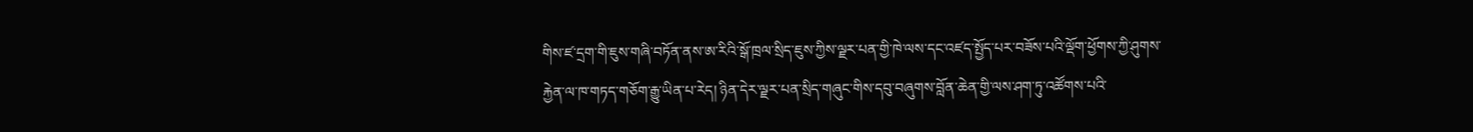གིས་ཛ་དྲག་གི་ཇུས་གཞི་བཏོན་ནས་ཨ་རིའི་སྒོ་ཁྲལ་སྲིད་ཇུས་ཀྱིས་ལྗར་པན་གྱི་ཁེ་ལས་དང་འཛད་སྤྱོད་པར་བཟོས་པའི་ལྡོག་ཕྱོགས་ཀྱི་ཤུགས་རྐྱེན་ལ་ཁ་གཏད་གཅོག་རྒྱུ་ཡིན་པ་རེད། ཉིན་དེར་ལྗར་པན་སྲིད་གཞུང་གིས་དབུ་བཞུགས་བློན་ཆེན་གྱི་ལས་ཤག་ཏུ་འཚོགས་པའི་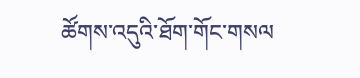ཚོགས་འདུའི་ཐོག་གོང་གསལ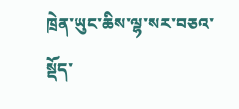ཁྲེན་ཡུང་ཆིས་ལྷ་སར་བཅའ་སྡོད་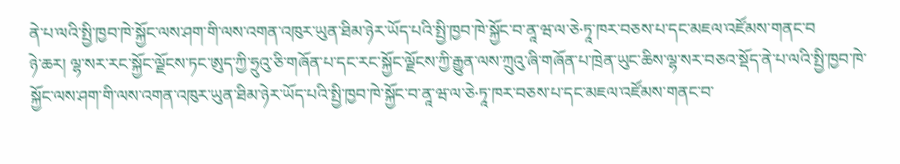ནེ་པ་ལའི་སྤྱི་ཁྱབ་ཁེ་སྐྱོང་ལས་ཤག་གི་ལས་འགན་འཁུར་ཡུན་ཐིམ་ཉེར་ཡོད་པའི་སྤྱི་ཁྱབ་ཁེ་སྐྱོང་བ་ནཱ་ཝ་ལ་ཅེ·ཏཱ་ཁར་བཅས་པ་དང་མཇལ་འཛོམས་གནང་བ
ཉེ་ཆར། ལྷ་སར་རང་སྐྱོང་ལྗོངས་ཏང་ཨུད་ཀྱི་ཧྲུའུ་ཅི་གཞོན་པ་དང་རང་སྐྱོང་ལྗོངས་ཀྱི་རྒྱུན་ལས་ཀྲུའུ་ཞི་གཞོན་པ་ཁྲེན་ཡུང་ཆིས་ལྷ་སར་བཅའ་སྡོད་ནེ་པ་ལའི་སྤྱི་ཁྱབ་ཁེ་སྐྱོང་ལས་ཤག་གི་ལས་འགན་འཁུར་ཡུན་ཐིམ་ཉེར་ཡོད་པའི་སྤྱི་ཁྱབ་ཁེ་སྐྱོང་བ་ནཱ་ཝ་ལ་ཅེ·ཏཱ་ཁར་བཅས་པ་དང་མཇལ་འཛོམས་གནང་བ་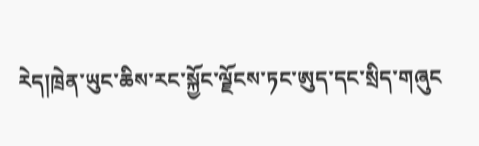རེད།ཁྲེན་ཡུང་ཆིས་རང་སྐྱོང་ལྗོངས་ཏང་ཨུད་དང་སྲིད་གཞུང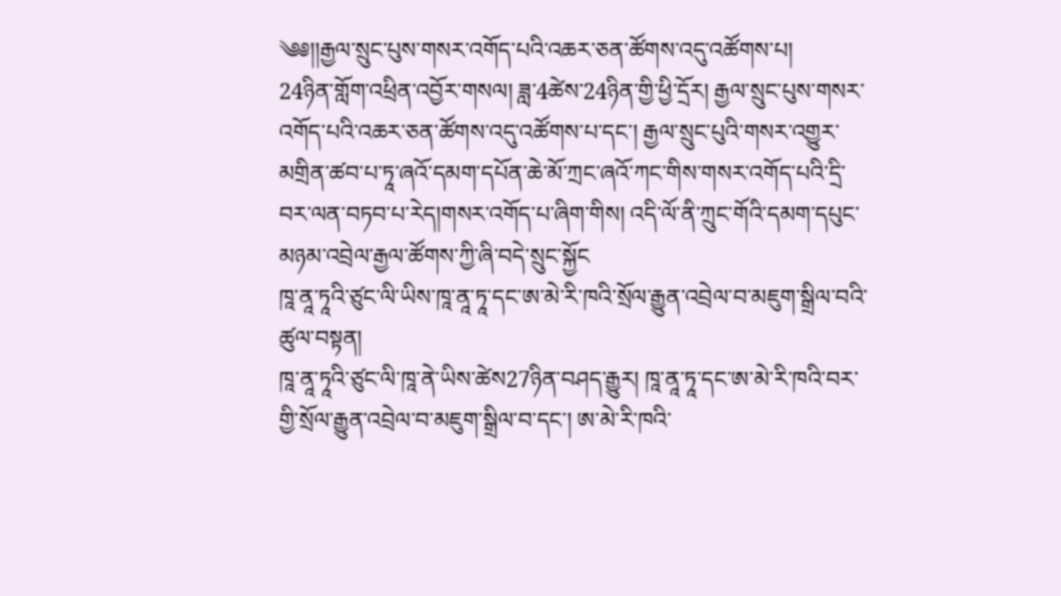༄༅།།རྒྱལ་སྲུང་པུས་གསར་འགོད་པའི་འཆར་ཅན་ཚོགས་འདུ་འཚོགས་པ།
24ཉིན་གློག་འཕྲིན་འབྱོར་གསལ། ཟླ་4ཚེས་24ཉིན་གྱི་ཕྱི་དྲོར། རྒྱལ་སྲུང་པུས་གསར་འགོད་པའི་འཆར་ཅན་ཚོགས་འདུ་འཚོགས་པ་དང་། རྒྱལ་སྲུང་པུའི་གསར་འགྱུར་མགྲིན་ཚབ་པ་ཏཱ་ཞའོ་དམག་དཔོན་ཆེ་མོ་ཀྲང་ཞའོ་ཀང་གིས་གསར་འགོད་པའི་དྲི་བར་ལན་བཏབ་པ་རེད།གསར་འགོད་པ་ཞིག་གིས། འདི་ལོ་ནི་ཀྲུང་གོའི་དམག་དཔུང་མཉམ་འབྲེལ་རྒྱལ་ཚོགས་ཀྱི་ཞི་བདེ་སྲུང་སྐྱོང
ཁཱ་ནཱ་ཏཱའི་ཙུང་ལི་ཡིས་ཁཱ་ནཱ་ཏཱ་དང་ཨ་མེ་རི་ཁའི་སྲོལ་རྒྱུན་འབྲེལ་བ་མཇུག་སྒྲིལ་བའི་ཚུལ་བསྟན།
ཁཱ་ནཱ་ཏཱའི་ཙུང་ལི་ཁཱ་ནེ་ཡིས་ཚེས27ཉིན་བཤད་རྒྱུར། ཁཱ་ནཱ་ཏཱ་དང་ཨ་མེ་རི་ཁའི་བར་གྱི་སྲོལ་རྒྱུན་འབྲེལ་བ་མཇུག་སྒྲིལ་བ་དང་། ཨ་མེ་རི་ཁའི་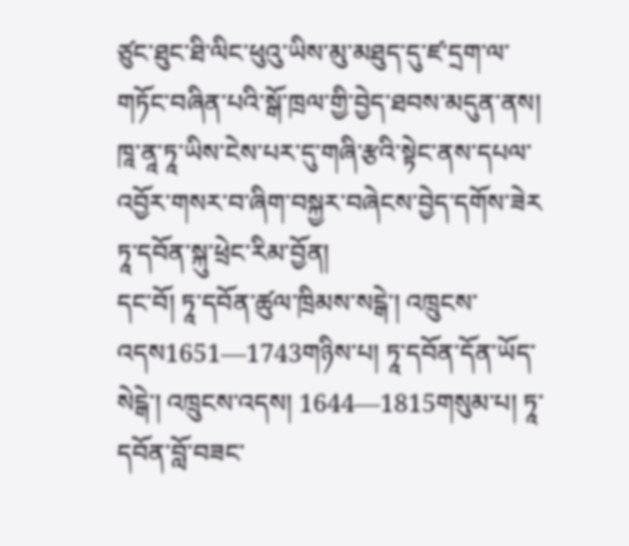ཙུང་ཐུང་ཐི་ལིང་ཕུའུ་ཡིས་མུ་མཐུད་དུ་ཛ་དྲག་ལ་གཏོང་བཞིན་པའི་སྒོ་ཁྲལ་གྱི་བྱེད་ཐབས་མདུན་ནས། ཁཱ་ནཱ་ཏཱ་ཡིས་ངེས་པར་དུ་གཞི་རྩའི་སྟེང་ནས་དཔལ་འབྱོར་གསར་བ་ཞིག་བསྐྱར་བཞེངས་བྱེད་དགོས་ཟེར
ཏཱ་དབོན་སྐུ་ཕྲེང་རིམ་བྱོན།
དང་བོ། ཏཱ་དབོན་ཚུལ་ཁྲིམས་སངྒེ་། འཁྲུངས་འདས1651—1743གཉིས་པ། ཏཱ་དབོན་དོན་ཡོད་སེངྒེ་། འཁྲུངས་འདས། 1644—1815གསུམ་པ། ཏཱ་དབོན་བློ་བཟང་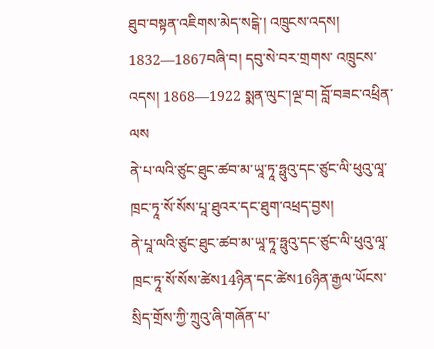ཐུབ་བསྟན་འཇིགས་མེད་སངྒེ་། འཁྲུངས་འདས། 1832—1867བཞི་བ། དབུ་སེ་བར་གྲགས་ འཁྲུངས་འདས། 1868—1922 སྨན་ལུང་།ལྔ་བ། བློ་བཟང་འཕྲིན་ལས
ནེ་པ་ལའི་ཙུང་ཐུང་ཚབ་མ་ཡཱ་ཏཱ་ཧྥུའུ་དང་ཙུང་ལི་ཕུའུ་ལཱ་ཁྲང་ཏཱ་སོ་སོས་པཱ་ཐུའར་དང་ཐུག་འཕྲད་བྱས།
ནེ་པཱ་ལའི་ཙུང་ཐུང་ཚབ་མ་ཡཱ་ཏཱ་ཧྥུའུ་དང་ཙུང་ལི་ཕུའུ་ལཱ་ཁྲང་ཏཱ་སོ་སོས་ཚེས14ཉིན་དང་ཚེས16ཉིན་རྒྱལ་ཡོངས་སྲིད་གྲོས་ཀྱི་ཀྲུའུ་ཞི་གཞོན་པ་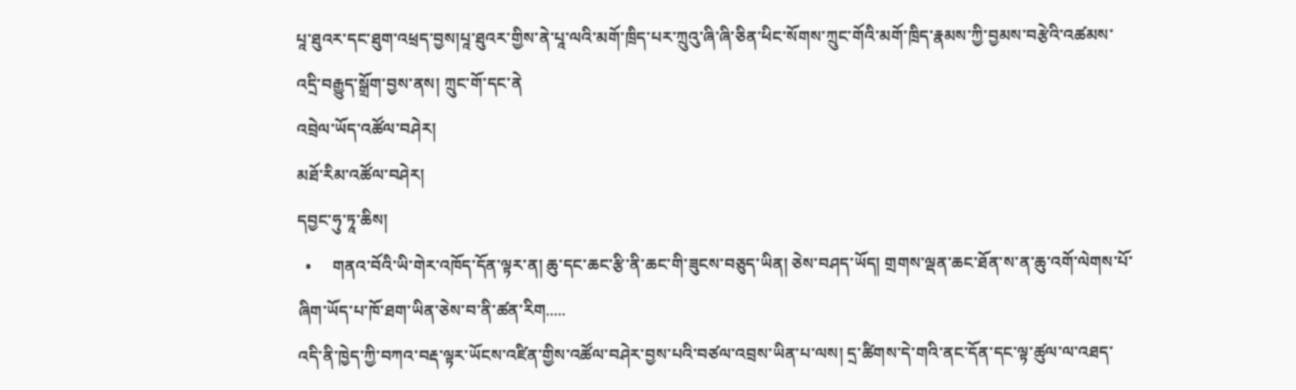པཱ་ཐུའར་དང་ཐུག་འཕྲད་བྱས།པཱ་ཐུའར་གྱིས་ནེ་པཱ་ལའི་མགོ་ཁྲིད་པར་ཀྲུའུ་ཞི་ཞི་ཅིན་ཕིང་སོགས་ཀྲུང་གོའི་མགོ་ཁྲིད་རྣམས་ཀྱི་བྱམས་བརྩེའི་འཚམས་འདྲི་བརྒྱུད་སྒྲོག་བྱས་ནས། ཀྲུང་གོ་དང་ནེ
འབྲེལ་ཡོད་འཚོལ་བཤེར།
མཐོ་རིམ་འཚོལ་བཤེར།
དབྱང་ཧུ་ཏཱ་ཆིས།
  •     གནའ་བོའི་ཡི་གེར་འཁོད་དོན་ལྟར་ན། ཆུ་དང་ཆང་རྩི་ནི་ཆང་གི་ཟུངས་བཅུད་ཡིན། ཅེས་བཤད་ཡོད། གྲགས་ལྡན་ཆང་ཐོན་ས་ན་ཆུ་འགོ་ལེགས་པོ་ཞིག་ཡོད་པ་ཁོ་ཐག་ཡིན་ཅེས་བ་ནི་ཚན་རིག.....
འདི་ནི་ཁྱེད་ཀྱི་བཀའ་བརྡ་ལྟར་ཡོངས་འཛིན་གྱིས་འཚོལ་བཤེར་བྱས་པའི་བཙལ་འབྲས་ཡིན་པ་ལས། དྲ་ཚིགས་དེ་གའི་ནང་དོན་དང་ལྟ་ཚུལ་ལ་འཐད་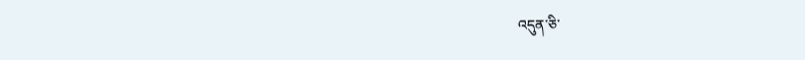འདུན་ཅི་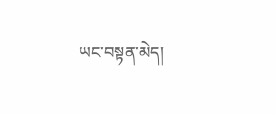ཡང་བསྟན་མེད།